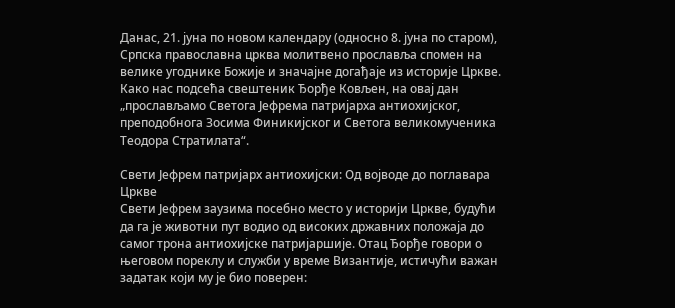Данас, 21. јуна по новом календару (односно 8. јуна по старом), Српска православна црква молитвено прославља спомен на велике угоднике Божије и значајне догађаје из историје Цркве. Како нас подсећа свештеник Ђорђе Ковљен, на овај дан „прослављамо Светога Јефрема патријарха антиохијског, преподобнога Зосима Финикијског и Светога великомученика Теодора Стратилата“.

Свети Јефрем патријарх антиохијски: Од војводе до поглавара Цркве
Свети Јефрем заузима посебно место у историји Цркве, будући да га је животни пут водио од високих државних положаја до самог трона антиохијске патријаршије. Отац Ђорђе говори о његовом пореклу и служби у време Византије, истичући важан задатак који му је био поверен: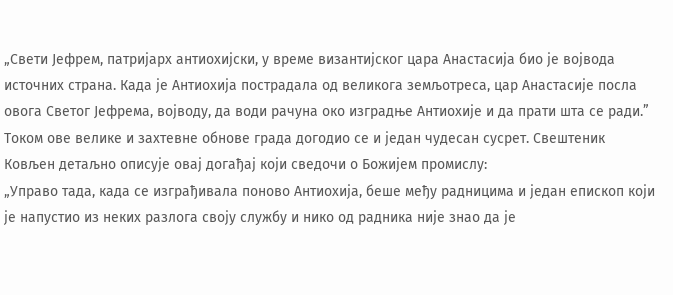„Свети Јефрем, патријарх антиохијски, у време византијског цара Анастасија био је војвода источних страна. Када је Антиохија пострадала од великога земљотреса, цар Анастасије посла овога Светог Јефрема, војводу, да води рачуна око изградње Антиохије и да прати шта се ради.”
Током ове велике и захтевне обнове града догодио се и један чудесан сусрет. Свештеник Ковљен детаљно описује овај догађај који сведочи о Божијем промислу:
„Управо тада, када се изграђивала поново Антиохија, беше међу радницима и један епископ који је напустио из неких разлога своју службу и нико од радника није знао да је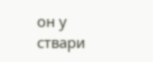он у ствари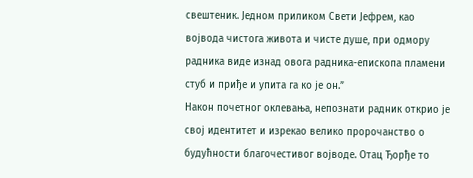свештеник. Једном приликом Свети Јефрем, као војвода чистога живота и чисте душе, при одмору радника виде изнад овога радника-епископа пламени стуб и приђе и упита га ко је он.”
Након почетног оклевања, непознати радник открио је свој идентитет и изрекао велико пророчанство о будућности благочестивог војводе. Отац Ђорђе то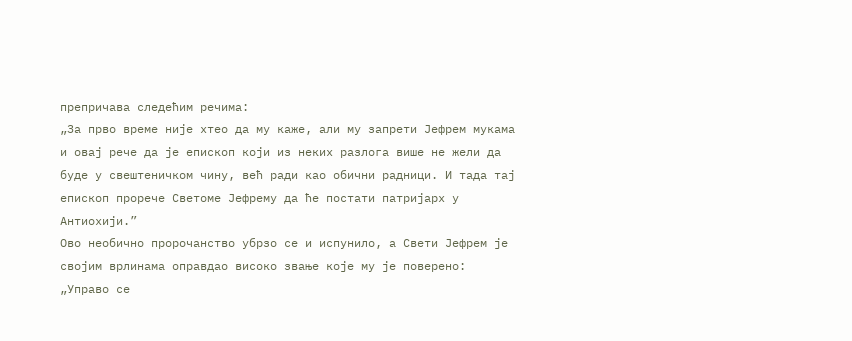препричава следећим речима:
„За прво време није хтео да му каже, али му запрети Јефрем мукама и овај рече да је епископ који из неких разлога више не жели да буде у свештеничком чину, већ ради као обични радници. И тада тај епископ прорече Светоме Јефрему да ће постати патријарх у Антиохији.”
Ово необично пророчанство убрзо се и испунило, а Свети Јефрем је својим врлинама оправдао високо звање које му је поверено:
„Управо се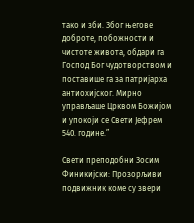тако и зби. Због његове доброте, побожности и чистоте живота, обдари га Господ Бог чудотворством и поставише га за патријарха антиохијског. Мирно управљаше Црквом Божијом и упокоји се Свети Јефрем 540. године.”

Свети преподобни Зосим Финикијски: Прозорљиви подвижник коме су звери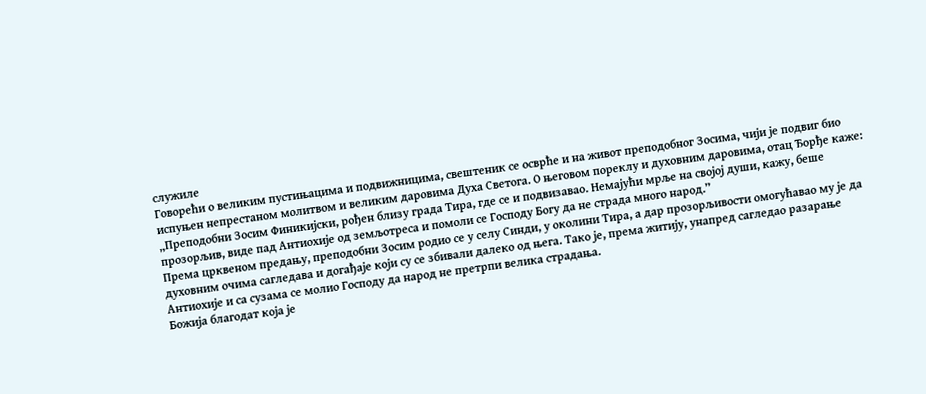служиле
Говорећи о великим пустињацима и подвижницима, свештеник се осврће и на живот преподобног Зосима, чији је подвиг био испуњен непрестаном молитвом и великим даровима Духа Светога. О његовом пореклу и духовним даровима, отац Ђорђе каже:
„Преподобни Зосим Финикијски, рођен близу града Тира, где се и подвизавао. Немајући мрље на својој души, кажу, беше прозорљив, виде пад Антиохије од земљотреса и помоли се Господу Богу да не страда много народ.”
Према црквеном предању, преподобни Зосим родио се у селу Синди, у околини Тира, а дар прозорљивости омогућавао му је да духовним очима сагледава и догађаје који су се збивали далеко од њега. Тако је, према житију, унапред сагледао разарање Антиохије и са сузама се молио Господу да народ не претрпи велика страдања.
Божија благодат која је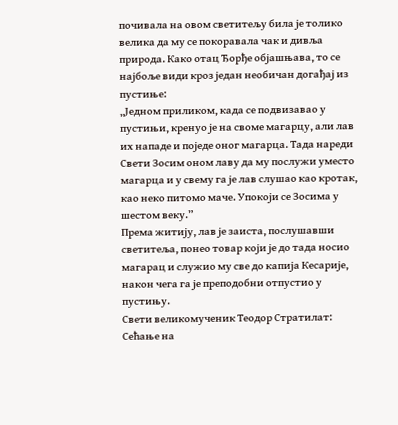почивала на овом светитељу била је толико велика да му се покоравала чак и дивља природа. Како отац Ђорђе објашњава, то се најбоље види кроз један необичан догађај из пустиње:
„Једном приликом, када се подвизавао у пустињи, кренуо је на своме магарцу, али лав их нападе и поједе оног магарца. Тада нареди Свети Зосим оном лаву да му послужи уместо магарца и у свему га је лав слушао као кротак, као неко питомо маче. Упокоји се Зосима у шестом веку.”
Према житију, лав је заиста, послушавши светитеља, понео товар који је до тада носио магарац и служио му све до капија Кесарије, након чега га је преподобни отпустио у пустињу.
Свети великомученик Теодор Стратилат: Сећање на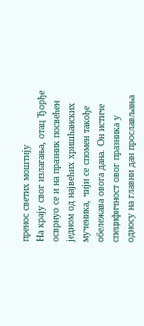пренос светих моштију
На крају свог излагања, отац Ђорђе осврнуо се и на празник посвећен једном од највећих хришћанских мученика, чији се спомен такође обележава овога дана. Он истиче специфичност овог празника у односу на главни дан прослављања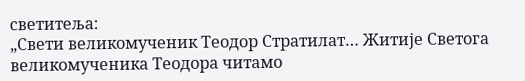светитеља:
„Свети великомученик Теодор Стратилат… Житије Светога великомученика Теодора читамо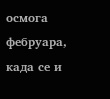осмога фебруара, када се и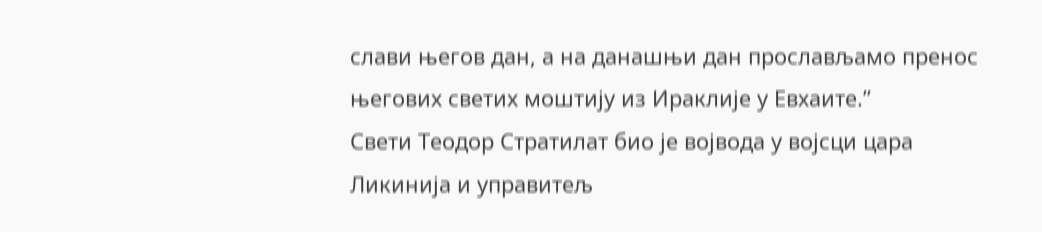слави његов дан, а на данашњи дан прослављамо пренос његових светих моштију из Ираклије у Евхаите.”
Свети Теодор Стратилат био је војвода у војсци цара Ликинија и управитељ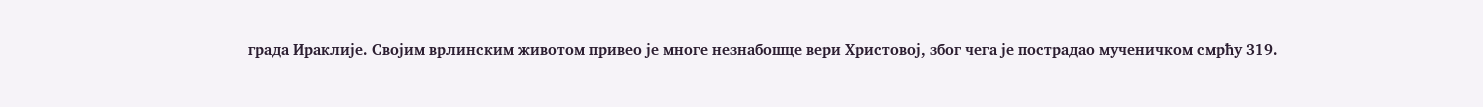града Ираклије. Својим врлинским животом привео је многе незнабошце вери Христовој, због чега је пострадао мученичком смрћу 319.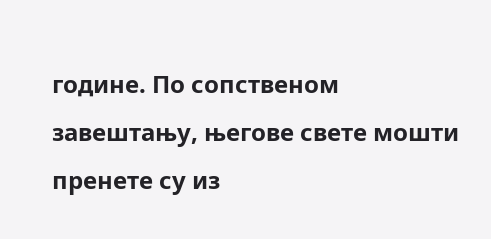године. По сопственом завештању, његове свете мошти пренете су из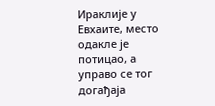Ираклије у Евхаите, место одакле је потицао, а управо се тог догађаја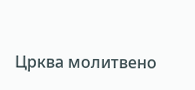Црква молитвено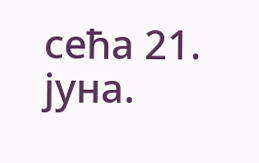сећа 21. јуна.